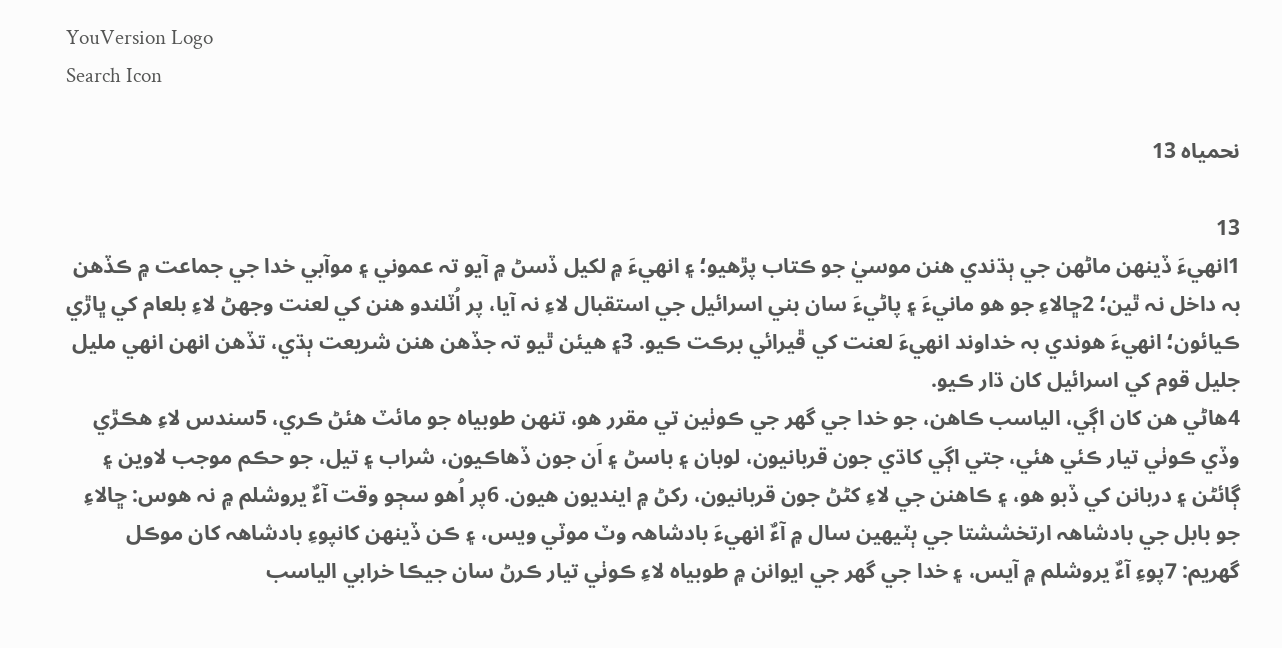YouVersion Logo
Search Icon

نحمياہ 13

13
1انهيءَ ڏينهن ماڻهن جي ٻڌندي هنن موسيٰ جو ڪتاب پڙهيو؛ ۽ انهيءَ ۾ لکيل ڏسڻ ۾ آيو تہ عموني ۽ موآبي خدا جي جماعت ۾ ڪڏهن بہ داخل نہ ٿين؛ 2ڇالاءِ جو هو مانيءَ ۽ پاڻيءَ سان بني اسرائيل جي استقبال لاءِ نہ آيا، پر اُٽلندو هنن کي لعنت وجهڻ لاءِ بلعام کي ڀاڙي ڪيائون؛ انهيءَ هوندي بہ خداوند انهيءَ لعنت کي ڦيرائي برڪت ڪيو. 3۽ هيئن ٿيو تہ جڏهن هنن شريعت ٻڌي، تڏهن انهن انهي مليل جليل قوم کي اسرائيل کان ڌار ڪيو.
4هاڻي هن کان اڳي، الياسب ڪاهن، جو خدا جي گهر جي ڪوٺين تي مقرر هو، تنهن طوبياہ جو مائٽ هئڻ ڪري، 5سندس لاءِ هڪڙي وڏي ڪوٺي تيار ڪئي هئي، جتي اڳي کاڌي جون قربانيون، لوبان ۽ باسڻ ۽ اَن جون ڏهاڪيون، شراب ۽ تيل، جو حڪم موجب لاوين ۽ ڳائڻن ۽ دربانن کي ڏبو هو، ۽ ڪاهنن جي لاءِ کڻڻ جون قربانيون، رکڻ ۾ اينديون هيون. 6پر اُهو سڄو وقت آءٌ يروشلم ۾ نہ هوس: ڇالاءِ جو بابل جي بادشاهہ ارتخششتا جي ٻٽيهين سال ۾ آءٌ انهيءَ بادشاهہ وٽ موٽي ويس، ۽ ڪن ڏينهن کانپوءِ بادشاهہ کان موڪل گهريم: 7پوءِ آءٌ يروشلم ۾ آيس، ۽ خدا جي گهر جي ايوانن ۾ طوبياہ لاءِ ڪوٺي تيار ڪرڻ سان جيڪا خرابي الياسب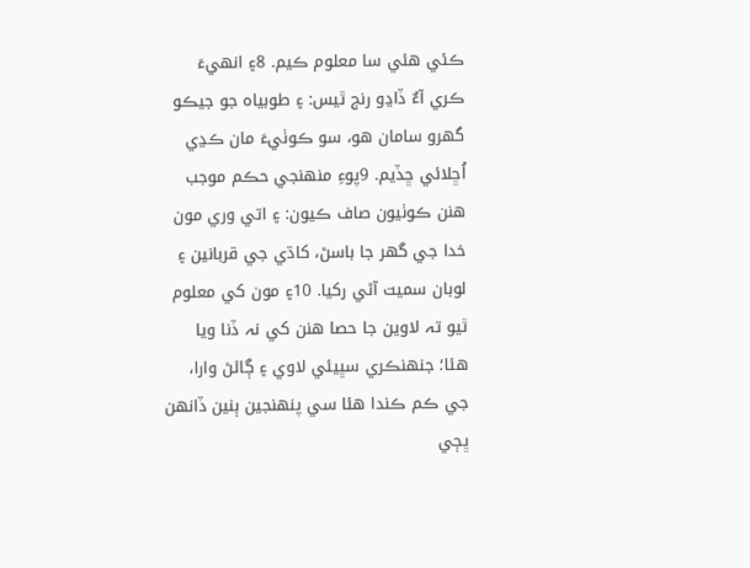ڪئي هئي سا معلوم ڪيم. 8۽ انهيءَ ڪري آءٌ ڏاڍو رنج ٿيس: ۽ طوبياہ جو جيڪو گهرو سامان هو، سو ڪوٺيءَ مان ڪڍي اُڇلائي ڇڏيم. 9پوءِ منهنجي حڪم موجب هنن ڪوٺيون صاف ڪيون: ۽ اتي وري مون خدا جي گهر جا باسڻ، کاڌي جي قربانين ۽ لوبان سميت آڻي رکيا. 10۽ مون کي معلوم ٿيو تہ لاوين جا حصا هنن کي نہ ڏنا ويا هئا؛ جنهنڪري سڀيئي لاوي ۽ ڳائڻ وارا، جي ڪم ڪندا هئا سي پنهنجين ٻنين ڏانهن ڀڄي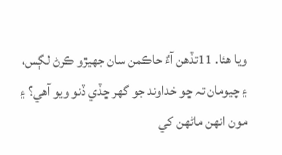ويا هئا. 11تڏهن آءٌ حاڪمن سان جهيڙو ڪرڻ لڳس، ۽ چيومان تہ ڇو خداوند جو گهر ڇڏي ڏنو ويو آهي؟ ۽ مون انهن ماڻهن کي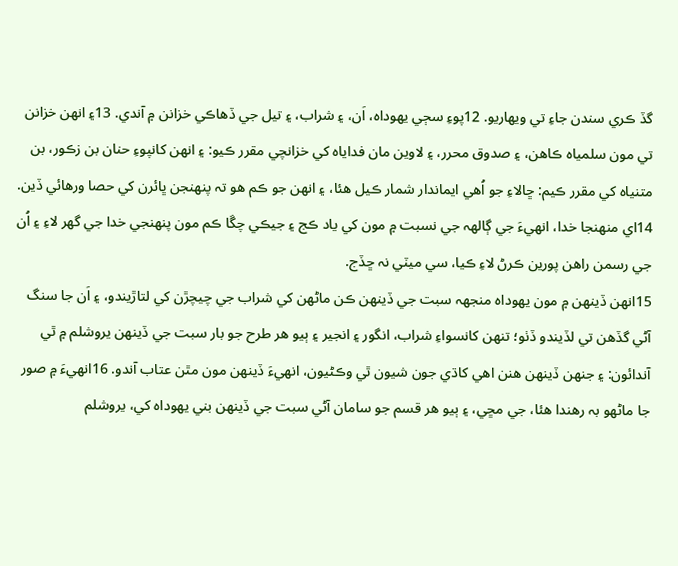گڏ ڪري سندن جاءِ تي ويهاريو. 12پوءِ سڄي يهوداہ، اَن، ۽ شراب، ۽ تيل جي ڏهاڪي خزانن ۾ آندي. 13۽ انهن خزانن تي مون سلمياہ ڪاهن، ۽ صدوق محرر، ۽ لاوين مان فداياہ کي خزانچي مقرر ڪيو: ۽ انهن کانپوءِ حنان بن زڪور، بن متنياہ کي مقرر ڪيم: ڇالاءِ جو اُهي ايماندار شمار ڪيل هئا، ۽ انهن جو ڪم هو تہ پنهنجن ڀائرن کي حصا ورهائي ڏين. 14اي منهنجا خدا، انهيءَ جي ڳالهہ جي نسبت ۾ مون کي ياد ڪج ۽ جيڪي چڱا ڪم مون پنهنجي خدا جي گهر لاءِ ۽ اُن جي رسمن راهن پورين ڪرڻ لاءِ ڪيا، سي ميٽي نہ ڇڏج.
15انهن ڏينهن ۾ مون يهوداہ منجهہ سبت جي ڏينهن ڪن ماڻهن کي شراب جي چيچڙن کي لتاڙيندو، ۽ اَن جا سنگ آڻي گڏهن تي لڏيندو ڏٺو؛ تنهن کانسواءِ شراب، انگور ۽ انجير ۽ ٻيو هر طرح جو بار سبت جي ڏينهن يروشلم ۾ ٿي آندائون: ۽ جنهن ڏينهن هنن اهي کاڌي جون شيون ٿي وڪڻيون، انهيءَ ڏينهن مون مٿن عتاب آندو. 16انهيءَ ۾ صور جا ماڻهو بہ رهندا هئا، جي مڇي، ۽ ٻيو هر قسم جو سامان آڻي سبت جي ڏينهن بني يهوداہ کي، يروشلم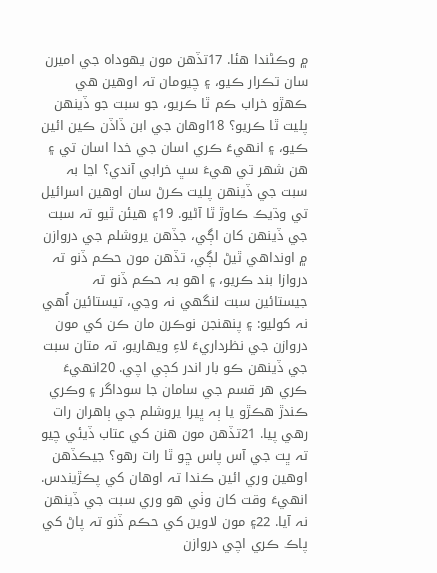۾ وڪڻندا هئا. 17تڏهن مون يهوداہ جي اميرن سان تڪرار ڪيو، ۽ چيومان تہ اوهين هي ڪهڙو خراب ڪم ٿا ڪريو، جو سبت جو ڏينهن پليت ٿا ڪريو؟ 18اوهان جي ابن ڏاڏن ڪين ائين ڪيو، ۽ انهيءَ ڪري اسان جي خدا اسان تي ۽ هن شهر تي هيءَ سڀ خرابي آندي؟ اڃا بہ سبت جي ڏينهن پليت ڪرڻ سان اوهين اسرائيل تي وڌيڪ ڪاوڙ ٿا آڻيو. 19۽ هيئن ٿيو تہ سبت جي ڏينهن کان اڳي، جڏهن يروشلم جي دروازن ۾ اونداهي ٿيڻ لڳي، تڏهن مون حڪم ڏنو تہ دروازا بند ڪريو، ۽ اهو بہ حڪم ڏنو تہ جيستائين سبت لنگهي نہ وڃي، تيستائين اُهي نہ کوليو: ۽ پنهنجن نوڪرن مان ڪن کي مون دروازن جي نظرداريءَ لاءِ ويهاريو، تہ متان سبت جي ڏينهن ڪو بار اندر کڄي اچي. 20انهيءَ ڪري هر قسم جي سامان جا سوداگر ۽ وڪري ڪندڙ هڪڙو يا ٻہ ڀيرا يروشلم جي ٻاهران رات رهي پيا. 21تڏهن مون هنن کي عتاب ڏيئي چيو تہ ڀت جي آس پاس ڇو ٿا رات رهو؟ جيڪڏهن اوهين وري ائين ڪندا تہ اوهان کي پڪڙيندس. انهيءَ وقت کان وٺي هو وري سبت جي ڏينهن نہ آيا. 22۽ مون لاوين کي حڪم ڏنو تہ پاڻ کي پاڪ ڪري اچي دروازن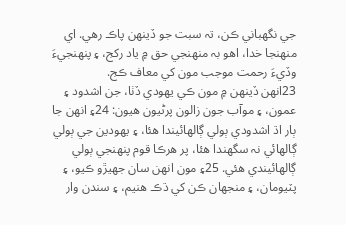جي نگهباني ڪن، تہ سبت جو ڏينهن پاڪ رهي. اي منهنجا خدا، اهو بہ منهنجي حق ۾ ياد رکج، ۽ پنهنجيءَ وڏيءَ رحمت موجب مون کي معاف ڪج.
23انهن ڏينهن ۾ مون ڪي يهودي ڏٺا، جن اشدود ۽ عمون، ۽ موآب جون زالون پرڻيون هيون: 24۽ انهن جا ٻار اڌ اشدودي ٻولي ڳالهائيندا هئا، ۽ يهودين جي ٻولي ڳالهائي نہ سگهندا هئا، پر هرڪا قوم پنهنجي ٻولي ڳالهائيندي هئي. 25۽ مون انهن سان جهيڙو ڪيو، ۽ پٽيومان، ۽ منجهان ڪن کي ڌڪ هنيم، ۽ سندن وار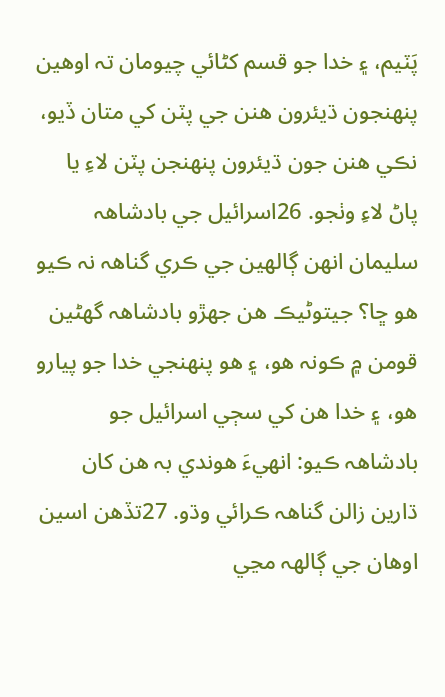پَٽيم، ۽ خدا جو قسم کڻائي چيومان تہ اوهين پنهنجون ڌيئرون هنن جي پٽن کي متان ڏيو، نڪي هنن جون ڌيئرون پنهنجن پٽن لاءِ يا پاڻ لاءِ وٺجو. 26اسرائيل جي بادشاهہ سليمان انهن ڳالهين جي ڪري گناهہ نہ ڪيو هو ڇا؟ جيتوڻيڪ هن جهڙو بادشاهہ گهڻين قومن ۾ ڪونہ هو، ۽ هو پنهنجي خدا جو پيارو هو، ۽ خدا هن کي سڄي اسرائيل جو بادشاهہ ڪيو: انهيءَ هوندي بہ هن کان ڌارين زالن گناهہ ڪرائي وڌو. 27تڏهن اسين اوهان جي ڳالهہ مڃي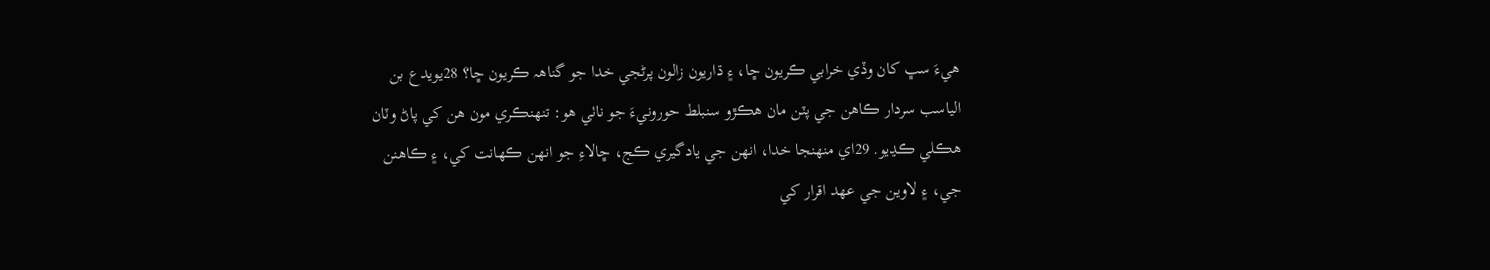هيءَ سڀ کان وڏي خرابي ڪريون ڇا، ۽ ڌاريون زالون پرڻجي خدا جو گناهہ ڪريون ڇا؟ 28يويدع بن الياسب سردار ڪاهن جي پٽن مان هڪڙو سنبلط حورونيءَ جو ناٺي هو: تنهنڪري مون هن کي پاڻ وٽان هڪلي ڪڍيو. 29اي منهنجا خدا، انهن جي يادگيري ڪج، ڇالاءِ جو انهن ڪهانت کي، ۽ ڪاهنن جي، ۽ لاوين جي عهد اقرار کي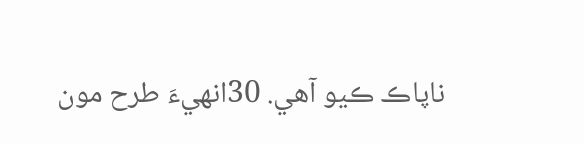ناپاڪ ڪيو آهي. 30انهيءَ طرح مون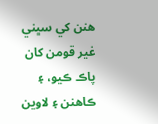هنن کي سڀني غير قومن کان پاڪ ڪيو، ۽ ڪاهنن ۽ لاوين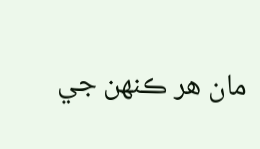مان هر ڪنهن جي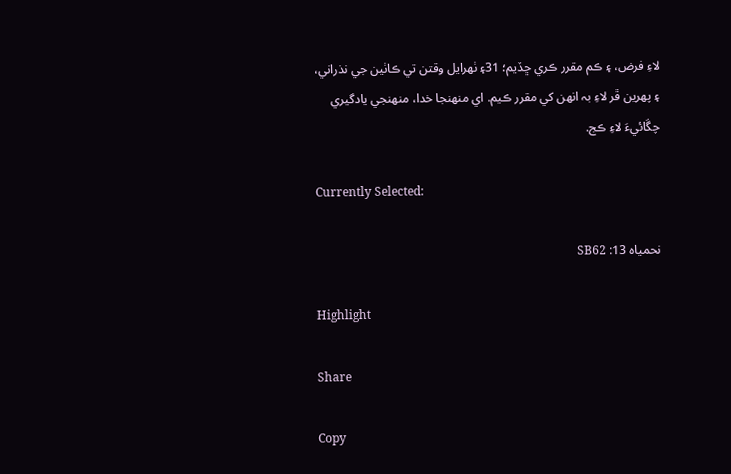لاءِ فرض، ۽ ڪم مقرر ڪري ڇڏيم؛ 31۽ ٺهرايل وقتن تي ڪاٺين جي نذراني، ۽ پهرين ڦر لاءِ بہ انهن کي مقرر ڪيم. اي منهنجا خدا، منهنجي يادگيري چڱائيءَ لاءِ ڪج.

Currently Selected:

نحمياہ 13: SB62

Highlight

Share

Copy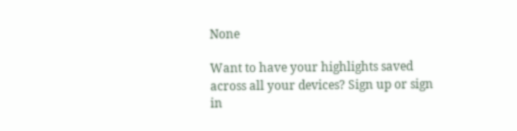None

Want to have your highlights saved across all your devices? Sign up or sign in